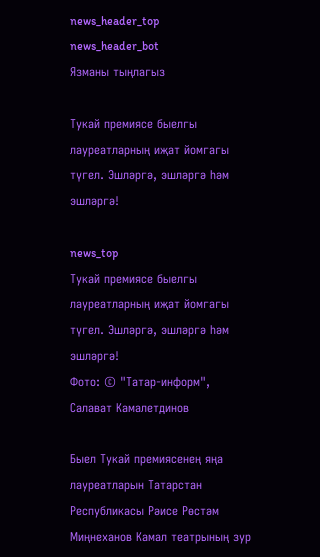news_header_top
news_header_bot
Язманы тыңлагыз

Тукай премиясе быелгы лауреатларның иҗат йомгагы түгел. Эшләргә, эшләргә һәм эшләргә!

news_top
Тукай премиясе быелгы лауреатларның иҗат йомгагы түгел. Эшләргә, эшләргә һәм эшләргә!
Фото: © "Татар-информ", Салават Камалетдинов

Быел Тукай премиясенең яңа лауреатларын Татарстан Республикасы Рәисе Рөстәм Миңнеханов Камал театрының зур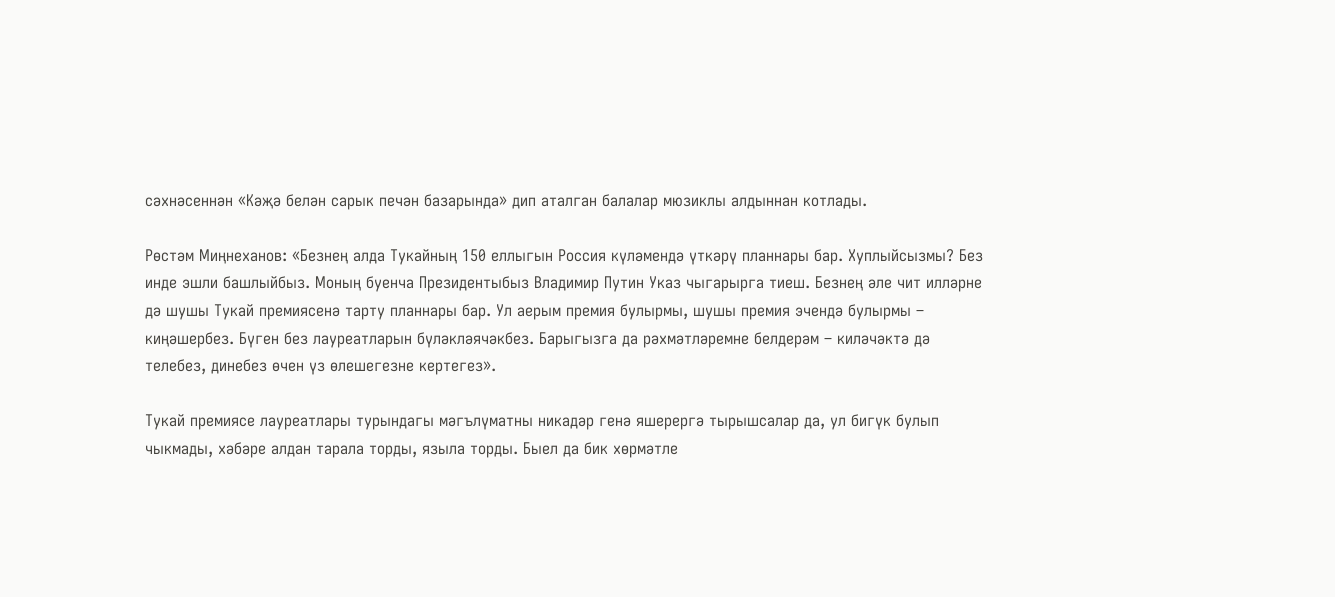сәхнәсеннән «Кәҗә белән сарык печән базарында» дип аталган балалар мюзиклы алдыннан котлады.

Рөстәм Миңнеханов: «Безнең алда Тукайның 150 еллыгын Россия күләмендә үткәрү планнары бар. Хуплыйсызмы? Без инде эшли башлыйбыз. Моның буенча Президентыбыз Владимир Путин Указ чыгарырга тиеш. Безнең әле чит илләрне дә шушы Тукай премиясенә тарту планнары бар. Ул аерым премия булырмы, шушы премия эчендә булырмы – киңәшербез. Бүген без лауреатларын бүләкләячәкбез. Барыгызга да рәхмәтләремне белдерәм – киләчәктә дә телебез, динебез өчен үз өлешегезне кертегез».

Тукай премиясе лауреатлары турындагы мәгълүматны никадәр генә яшерергә тырышсалар да, ул бигүк булып чыкмады, хәбәре алдан тарала торды, языла торды. Быел да бик хөрмәтле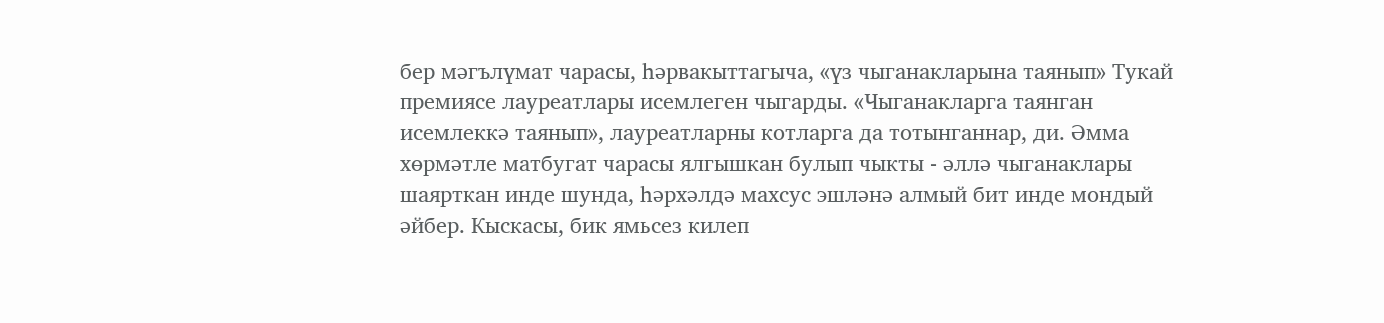бер мәгълүмат чарасы, һәрвакыттагыча, «үз чыганакларына таянып» Тукай премиясе лауреатлары исемлеген чыгарды. «Чыганакларга таянган исемлеккә таянып», лауреатларны котларга да тотынганнар, ди. Әмма хөрмәтле матбугат чарасы ялгышкан булып чыкты - әллә чыганаклары шаярткан инде шунда, һәрхәлдә махсус эшләнә алмый бит инде мондый әйбер. Кыскасы, бик ямьсез килеп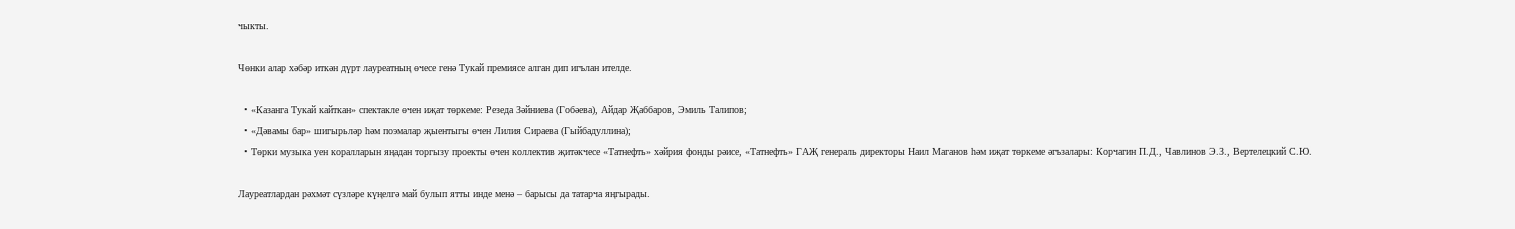чыкты.

Чөнки алар хәбәр иткән дүрт лауреатның өчесе генә Тукай премиясе алган дип игълан ителде.

  • «Казанга Тукай кайткан» спектакле өчен иҗат төркеме: Резеда Зәйниева (Гобәева), Айдар Җаббаров, Эмиль Талипов;
  • «Дәвамы бар» шигырьләр һәм поэмалар җыентыгы өчен Лилия Сираева (Гыйбадуллина);
  • Төрки музыка уен коралларын яңадан торгызу проекты өчен коллектив җитәкчесе «Татнефть» хәйрия фонды рәисе, «Татнефть» ГАҖ генераль директоры Наил Маганов һәм иҗат төркеме әгъзалары: Корчагин П.Д., Чавлинов Э.З., Вертелецкий С.Ю.

Лауреатлардан рәхмәт сүзләре күңелгә май булып ятты инде менә – барысы да татарча яңгырады.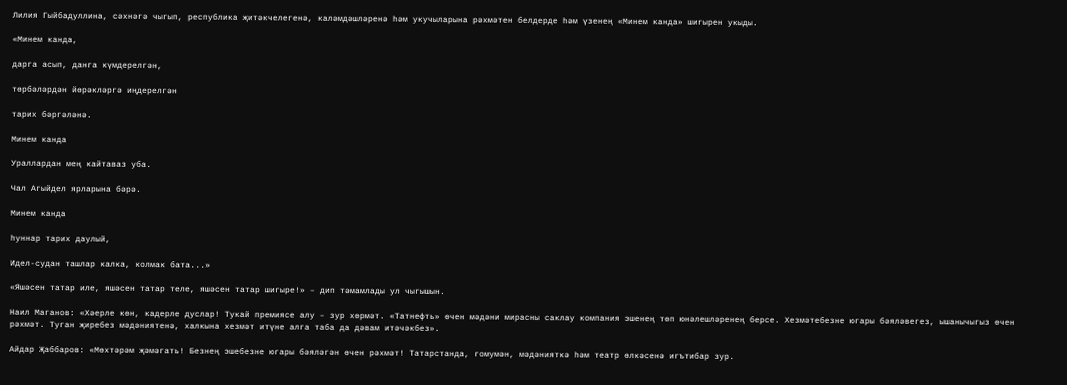Лилия Гыйбадуллина, сәхнәгә чыгып, республика җитәкчелегенә, каләмдәшләренә һәм укучыларына рәхмәтен белдерде һәм үзенең «Минем канда» шигырен укыды.

«Минем канда,

дарга асып, данга күмдерелгән,

төрбәләрдән йөрәкләргә иңдерелгән

тарих бәргәләнә.

Минем канда

Ураллардан мең кайтаваз уба.

Чал Агыйдел ярларына бәрә.

Минем канда

һуннар тарих даулый,

Идел-судан ташлар калка, колмак бата...»

«Яшәсен татар иле, яшәсен татар теле, яшәсен татар шигыре!» – дип тәмамлады ул чыгышын.

Наил Маганов: «Хәерле көн, кадерле дуслар! Тукай премиясе алу – зур хөрмәт. «Татнефть» өчен мәдәни мирасны саклау компания эшенең төп юнәлешләренең берсе. Хезмәтебезне югары бәяләвегез, ышанычыгыз өчен рәхмәт. Туган җиребез мәдәниятенә, халкына хезмәт итүне алга таба да дәвам итәчәкбез».

Айдар Җаббаров: «Мөхтәрәм җәмәгать! Безнең эшебезне югары бәяләгән өчен рәхмәт! Татарстанда, гомумән, мәдәнияткә һәм театр өлкәсенә игътибар зур.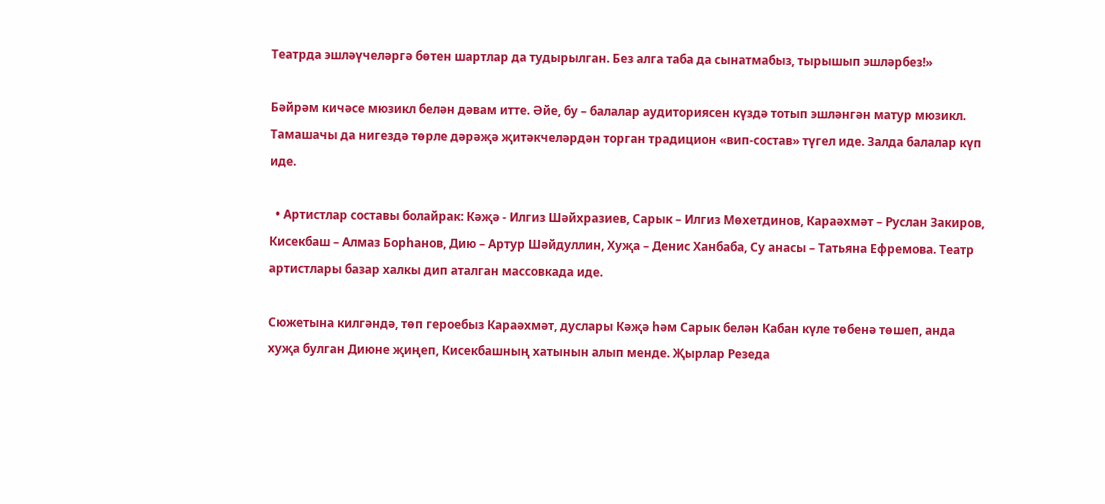Театрда эшләүчеләргә бөтен шартлар да тудырылган. Без алга таба да сынатмабыз, тырышып эшләрбез!»

Бәйрәм кичәсе мюзикл белән дәвам итте. Әйе, бу – балалар аудиториясен күздә тотып эшләнгән матур мюзикл. Тамашачы да нигездә төрле дәрәҗә җитәкчеләрдән торган традицион «вип-состав» түгел иде. Залда балалар күп иде.

  • Артистлар составы болайрак: Кәҗә - Илгиз Шәйхразиев, Сарык – Илгиз Мөхетдинов, Караәхмәт – Руслан Закиров, Кисекбаш – Алмаз Борһанов, Дию – Артур Шәйдуллин, Хуҗа – Денис Ханбаба, Су анасы – Татьяна Ефремова. Театр артистлары базар халкы дип аталган массовкада иде.

Сюжетына килгәндә, төп героебыз Караәхмәт, дуслары Кәҗә һәм Сарык белән Кабан күле төбенә төшеп, анда хуҗа булган Диюне җиңеп, Кисекбашның хатынын алып менде. Җырлар Резеда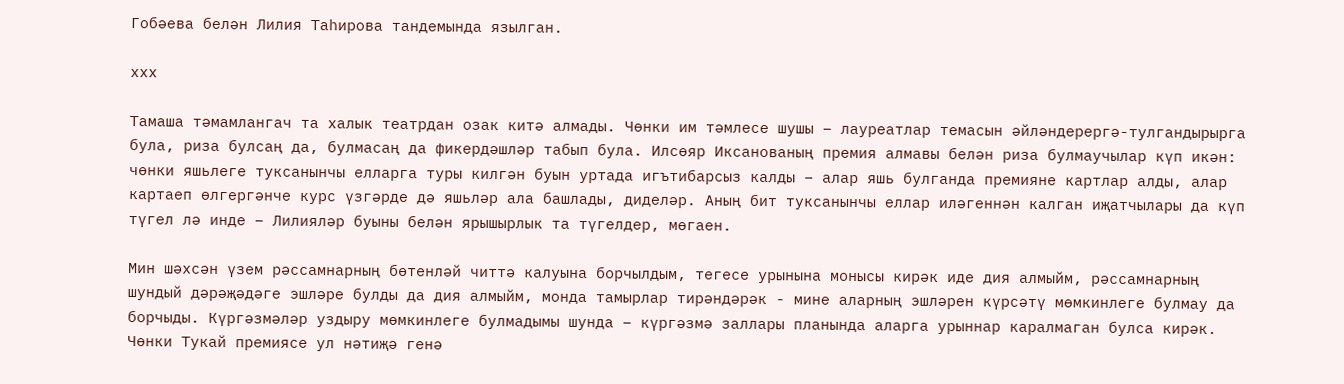Гобәева белән Лилия Таһирова тандемында язылган.

ххх

Тамаша тәмамлангач та халык театрдан озак китә алмады. Чөнки им тәмлесе шушы – лауреатлар темасын әйләндерергә-тулгандырырга була, риза булсаң да, булмасаң да фикердәшләр табып була. Илсөяр Иксанованың премия алмавы белән риза булмаучылар күп икән: чөнки яшьлеге туксанынчы елларга туры килгән буын уртада игътибарсыз калды – алар яшь булганда премияне картлар алды, алар картаеп өлгергәнче курс үзгәрде дә яшьләр ала башлады, диделәр. Аның бит туксанынчы еллар иләгеннән калган иҗатчылары да күп түгел лә инде – Лилияләр буыны белән ярышырлык та түгелдер, мөгаен.

Мин шәхсән үзем рәссамнарның бөтенләй читтә калуына борчылдым, тегесе урынына монысы кирәк иде дия алмыйм, рәссамнарның шундый дәрәҗәдәге эшләре булды да дия алмыйм, монда тамырлар тирәндәрәк - мине аларның эшләрен күрсәтү мөмкинлеге булмау да борчыды. Күргәзмәләр уздыру мөмкинлеге булмадымы шунда – күргәзмә заллары планында аларга урыннар каралмаган булса кирәк. Чөнки Тукай премиясе ул нәтиҗә генә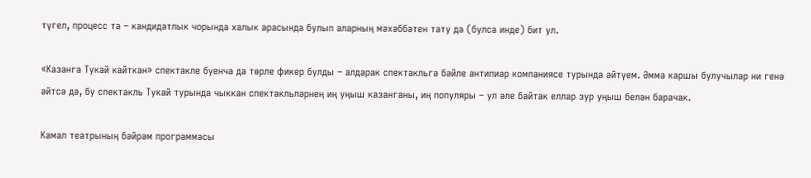түгел, процесс та – кандидатлык чорында халык арасында булып аларның мәхәббәтен тату да (булса инде) бит ул.

«Казанга Тукай кайткан» спектакле буенча да төрле фикер булды – алдарак спектакльгә бәйле антипиар компаниясе турында әйтүем. Әмма каршы булучылар ни генә әйтсә дә, бу спектакль Тукай турында чыккан спектакльләрнең иң уңыш казанганы, иң популяры – ул әле байтак еллар зур уңыш белән барачак.

Камал театрының бәйрәм программасы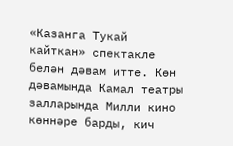«Казанга Тукай кайткан» спектакле белән дәвам итте. Көн дәвамында Камал театры залларында Милли кино көннәре барды, кич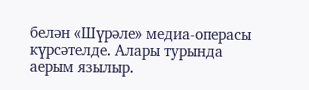белән «Шүрәле» медиа-операсы күрсәтелде. Алары турында аерым язылыр.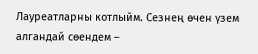Лауреатларны котлыйм. Сезнең өчен үзем алгандай сөендем –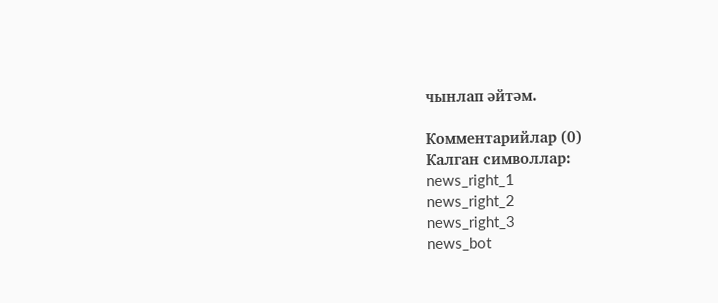чынлап әйтәм.

Комментарийлар (0)
Калган символлар:
news_right_1
news_right_2
news_right_3
news_bot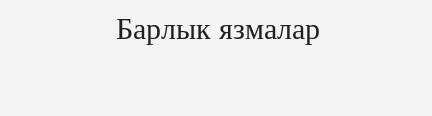Барлык язмалар